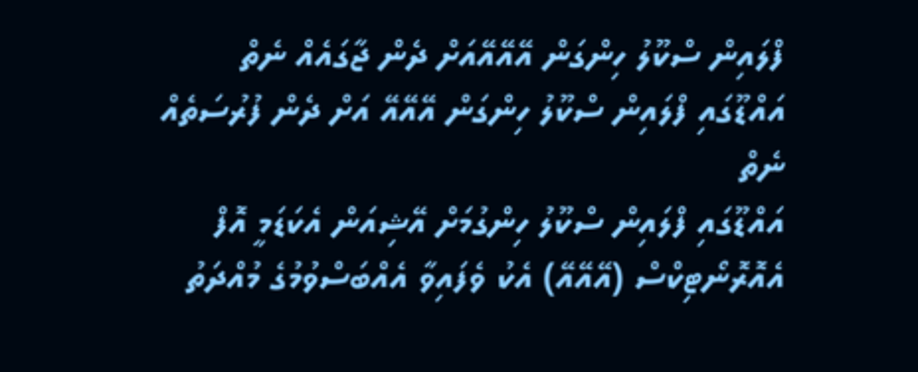ފްލައިން ސްކޫލު ހިންގަން އޭއޭއޭއަށް ދެން ޖާގައެއް ނެތް
އައްޑޫގައި ފްލައިން ސްކޫލު ހިންގަން އޭއޭއޭ އަށް ދެން ފުރުސަތެއް ނެތް
އައްޑޫގައި ފްލައިން ސްކޫލު ހިންގުމަށް އޭޝިއަން އެކަޑަމީ އޮފް އެއޮރޮނޯޓިކްސް (އޭއޭއޭ) އެކު ވެފައިވާ އެއްބަސްވުމުގެ މުއްދަތު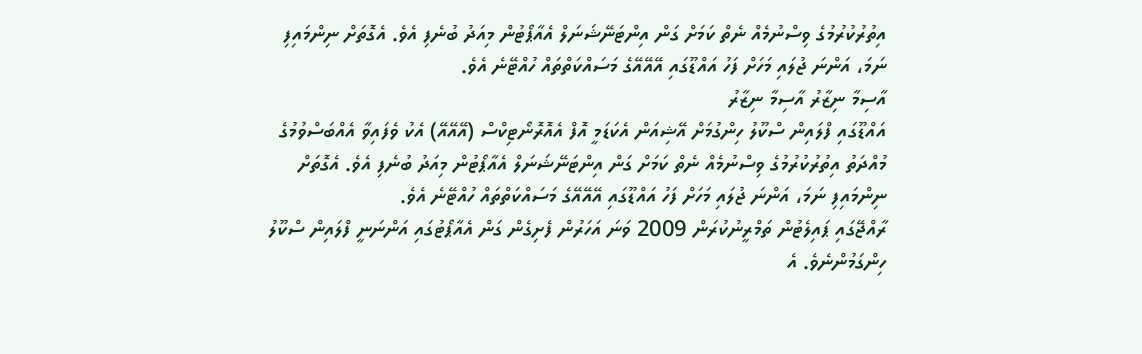އިތުރުކުރުމުގެ ވިސްނުމެއް ނެތް ކަމަށް ގަން އިންޓަނޭޝަނަލް އެއާޕޯޓުން މިއަދު ބުނެފި އެވެ. އެގޮތަށް ނިންމައިފި ނަމަ، އަންނަ ޖުލައި މަހަށް ފަހު އައްޑޫގައި އޭއޭއޭގެ މަސައްކަތްތައް ހުއްޓޭނެ އެވެ.
އާސިމާ ނިޒާރު އާސިމާ ނިޒާރު
އައްޑޫގައި ފްލައިން ސްކޫލު ހިންގުމަށް އޭޝިއަން އެކަޑަމީ އޮފް އެއޮރޮނޯޓިކްސް (އޭއޭއޭ) އެކު ވެފައިވާ އެއްބަސްވުމުގެ މުއްދަތު އިތުރުކުރުމުގެ ވިސްނުމެއް ނެތް ކަމަށް ގަން އިންޓަނޭޝަނަލް އެއާޕޯޓުން މިއަދު ބުނެފި އެވެ. އެގޮތަށް ނިންމައިފި ނަމަ، އަންނަ ޖުލައި މަހަށް ފަހު އައްޑޫގައި އޭއޭއޭގެ މަސައްކަތްތައް ހުއްޓޭނެ އެވެ.
ރާއްޖޭގައި ޕައިލެޓުން ތަމްރީނުކުރަން 2009 ވަނަ އަހަރުން ފެށިގެން ގަން އެއާޕޯޓުގައި އަންނަނީ ފްލައިން ސްކޫލު ހިންގަމުންނެވެ. އެ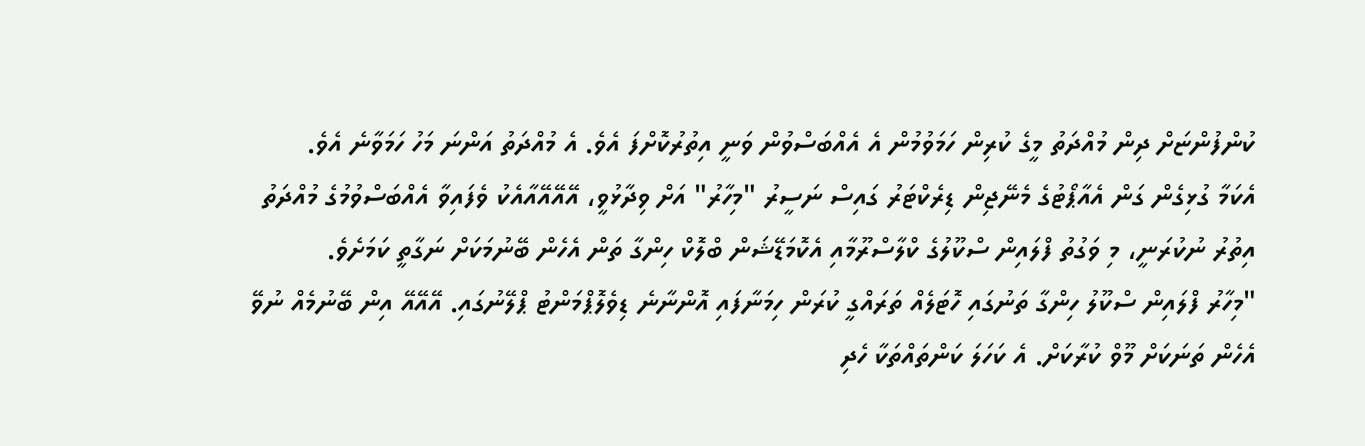ކުންފުންޏަށް ދިން މުއްދަތު މީގެ ކުރިން ހަމަވުމުން އެ އެއްބަސްވުން ވަނީ އިތުރުކޮށްފަ އެވެ. އެ މުއްދަތު އަންނަ މަހު ހަމަވާނެ އެވެ.
އެކަމާ ގުޅިގެން ގަން އެއާޕޯޓުގެ މެނޭޖިން ޑިރެކްޓަރު ގައިސް ނަސީރު "މިހާރު" އަށް ވިދާޅުވީ، އޭއޭއޭއާއެކު ވެފައިވާ އެއްބަސްވުމުގެ މުއްދަތު އިތުރު ނުކުރަނީ، މި ވަގުތު ފްލައިން ސްކޫލުގެ ކްލާސްރޫމާއި އެކޮމަޑޭޝަން ބްލޮކް ހިންގާ ތަން އެހެން ބޭނުމަކަށް ނަގާތީ ކަމަށެވެ.
"މިހާރު ފްލައިން ސްކޫލު ހިންގާ ތަނުގައި ހޮޓަލެއް ތަރައްގީ ކުރަން ހިމަނާފައި އޮންނާނެ ޑިވެލޮޕްމަންޓު ޕްލޭނުގައި. އޭއޭއޭ އިން ބޭނުމެއް ނުވޭ އެހެން ތަނަކަށް މޫވް ކުރާކަށް. އެ ކަހަލަ ކަންތައްތަކާ ހެދި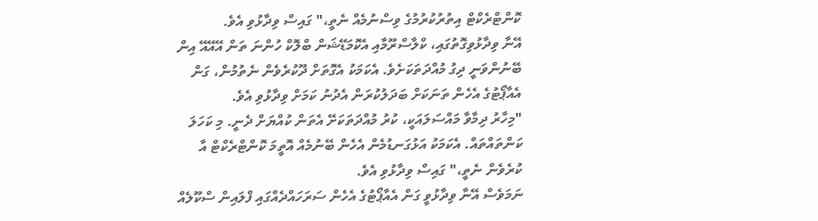ކޮންޓްރެކްޓް އިތުރުކުރުމުގެ ވިސްނުމެއް ނެތީ،" ގައިސް ވިދާޅުވި އެވެ.
އޭނާ ވިދާޅުވިގޮތުގައި، ކްލާސްރޫމާއި އެކޮމަޑޭޝަން ބްލޮކް ހުންނަ ތަން އޭއޭއޭ އިން ބޭނުންވަނީ ދިގު މުއްދަތަކަށެވެ. އެކަމަކު އެގޮތަށް ދޫކުރެވެން ނެތުމުން، ގަން އެއާޕޯޓުގެ އެހެން ތަނަކަށް ބަދަލުކުރަން އެދުނު ކަމަށް ވިދާޅުވި އެވެ.
"މިހާރު ދިމާވާ މައްސަލައަކީ، ކުރު މުއްދަތަކަށޭ އެތަން ކުއްޔަށް ދެނީ. މި ކަހަލަ ކަންތައްތައް. އެކަމަކު އަޅުގަނޑުމެން އެހެން ބޭނުމެއް އޮތީމަ ކޮންޓްރެކްޓް އާ ކުރެވެން ނެތީ،" ގައިސް ވިދާޅުވި އެވެ.
ނަމަވެސް އޭނާ ވިދާޅުވީ ގަން އެއާޕޯޓުގެ އެހެން ސަރަހައްދެއްގައި ފްލައިން ސްކޫލެއް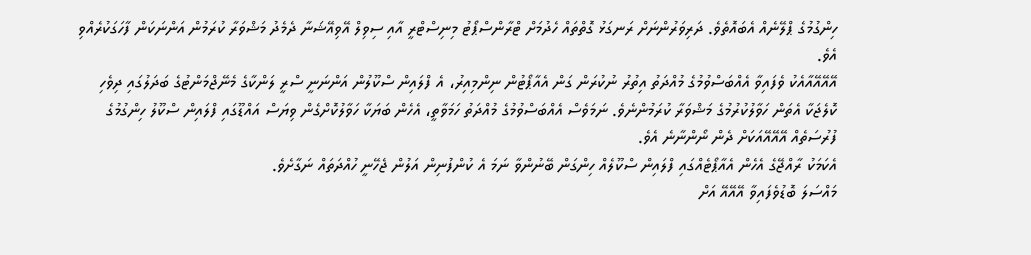ހިންގުމުގެ ޕްލޭނެއް އެބައޮތެވެ. ދަރިވަރުންނަށް ރަނގަޅު ގޮތްތައް ހެދުމަށް ޓްރާންސްޕޯޓު މިނިސްޓްރީ އާއި ސިވިލް އޭވިއޭޝަނާ ދެމެދު މަޝްވަރާ ކުރަމުން އަންނަކަން ފާހަގަކުރެއްވި އެވެ.
އޭއޭއޭއާއެކު ވެފައިވާ އެއްބަސްވުމުގެ މުއްދަތު އިތުރު ނުކުރަން ގަން އެއާޕޯޓުން ނިންމިއިރު، އެ ފްލައިން ސްކޫލުން އަންނަނީ ސްރީ ލަންކާގެ މެނޭޖްމަންޓުގެ ބަދަލުގައި ދިވެހި ކޮލެޖަކާ އެތަން ހަވާލުކުރުމުގެ މަޝްވަރާ ކުރަމުންނެވެ. ނަމަވެސް އެއްބަސްވުމުގެ މުއްދަތު ހަމަވާތީ، އެހެން ބަޔަކާ ހަވާލުކޮށްގެން ވިޔަސް އައްޑޫގައި ފްލައިން ސްކޫލު ހިންގުމުގެ ފުރުސަތެއް އޭއޭއޭއަކަށް ދެން ނޯންނާނެ އެވެ.
އެކަމަކު ރާއްޖޭގެ އެހެން އެއާޕޯޓެއްގައި ފްލައިން ސްކޫލެއް ހިންގަން ބޭނުންވާ ނަމަ އެ ކުންފުނިން އަލުން ޖެހޭނީ ހުއްދަތައް ނަގާށެވެ.
މައްސަލަ ބޮޑުވެފައިވާ އޭއޭއޭ އަށް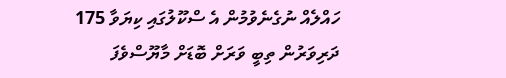ހައްލެއް ނުގެނެވުމުން އެ ސްކޫލުގައި ކިޔަވާ 175 ދަރިވަރުން ތިބީ ވަރަށް ބޮޑަށް މާޔޫސްވެފަ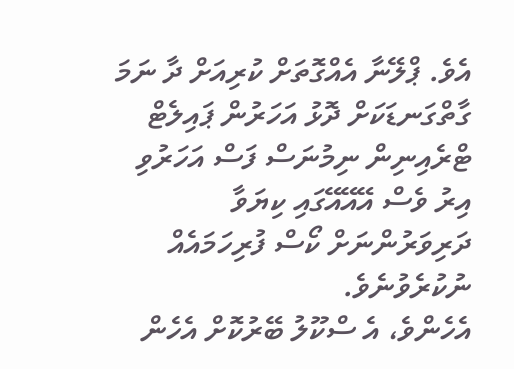އެވެ. ޕްލޭނާ އެއްގޮތަށް ކުރިއަށް ދާ ނަމަ ގާތްގަނޑަކަށް ދޮޅު އަހަރުން ޕައިލެޓް ޓްރެއިނިން ނިމުނަސް ފަސް އަހަރުވި އިރު ވެސް އޭއޭއޭގައި ކިޔަވާ ދަރިވަރުންނަށް ކޯސް ފުރިހަމައެއް ނުކުރެވުނެވެ.
އެހެންވެ، އެ ސްކޫލު ބޭރުކޮށް އެހެން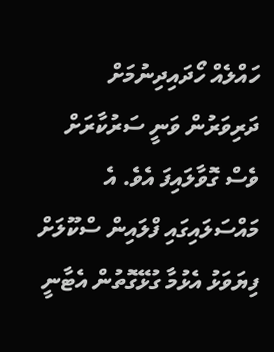ހައްލެއް ހޯދައިދިނުމަށް ދަރިވަރުން ވަނީ ސަރުކާރަށް ވެސް ގޮވާލައިފަ އެވެ. އެ މައްސަލައިގައި ފްލައިން ސްކޫލަށް ފިޔަވަޅު އެޅުމާ ގުޅޭގޮތުން އެޓާނީ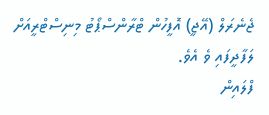ޖެނެރަލް (އޭޖީ) އޮފީހުން ޓްރާންސްޕޯޓު މިނިސްޓްރީއަށް ލަފާދީފައި ވެ އެވެ.
ފްލައިން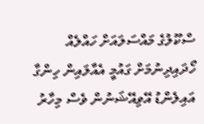ސްކޫލުގެ މައްސަލައަށް ހައްލެއް ހޯދައިދިނުމަށް ގައުމީ އެއާލައިން ހިންގާ އައިލެންޑު އޭވިއޭޝަނުން ވެސް މިހާރު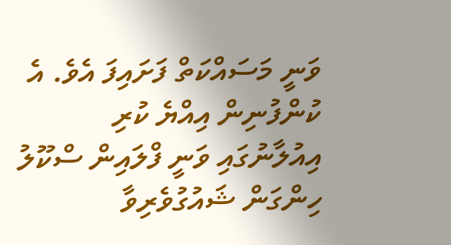ވަނީ މަސައްކަތް ފަށައިފަ އެވެ. އެ ކުންފުނިން އިއްޔެ ކުރި އިއުލާނުގައި ވަނީ ފްލައިން ސްކޫލު ހިންގަން ޝައުގުވެރިވާ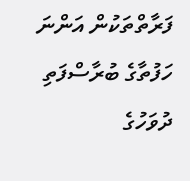ފަރާތްތަކުން އަންނަ ހަފުތާގެ ބުރާސްފަތި ދުވަހުގެ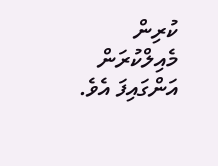ކުރިން މެއިލްކުރަން އަންގައިފަ އެވެ.